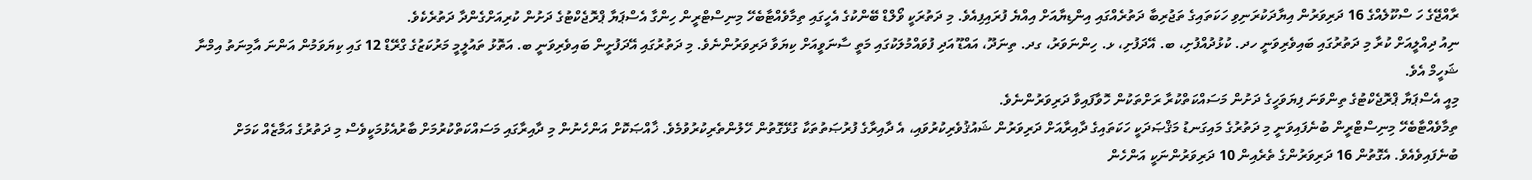ރާއްޖޭގެ ހަ ސްކޫލެއްގެ 16 ދަރިވަރުން އިޔާދަކުރަނިވި ހަކަތައިގެ ތަޖުރިބާ ދަތުރެއްގައި އިންޑިޔާއަށް އިއްޔެ ފުރައިފިއެވެ. މި ދަތުރަކީ ވޯލްޑް ބޭންކުގެ އެހީގައި ތިމާވެއްޓާބެހޭ މިނިސްޓްރީން ހިންގާ އެސްޕަޔާ ޕްރޮޖެކްޓުގެ ދަށުން ކުރިއަށްގެންދާ ދަތުރެކެވެ.
ނިއު ދިއްލީއަށް ކުރާ މި ދަތުރުގައި ބައިވެރިވަނީ ހދ. ކުޅުދުއްފުށި، ބ. އޭދަފުށި، ޅ. ހިންނަވަރު، ގދ. ތިނަދޫ، އައްޑޫ އަދި ފުވައްމުލަކުގައި މަތީ ސާނަވީއަށް ކިޔަވާ ދަރިވަރުންނެވެ. މި ދަތުރުގައި އޭދަފުށީން ބައިވެރިވަނީ ބ. އަތޮޅު ތައުލީމީ މަރުކަޒުގެ ގްރޭޑް 12 ގައި ކިޔަވަމުން އަންނަ އާމިނަތު އިމްނާ ޝަހީމް އެވެ.
މިއީ އެސްޕަޔާ ޕްރޮޖެކްޓުގެ ތިންވަނަ ފިޔަވަހީގެ ދަށުން މަސައްކަތްކުރާ ރަށްތަކުން ހޮވާފައިވާ ދަރިވަރުންނެވެ.
ތިމާވެއްޓާބެހޭ މިނިސްޓްރީން ބުނެފައިވަނީ މި ދަތުރުގެ މައިގަނޑު މަޤްޞަދަކީ ހަކަތައިގެ ދާއިރާއަށް ދަރިވަރުން ޝައުޤުވެރިކުރުވައި، އެ ދާއިރާގެ ފުރުޞަތުތަކާ ގުޅޭގޮތުން ހޭލުންތެރިކުރުވުމެވެ. ޚާއްޞަކޮށް އަންހެނުން މި ދާއިރާގައި މަސައްކަތްކުރުމަށް ބާރުއެޅުމަކީވެސް މި ދަތުރުގެ އަމާޒެއް ކަމަށް ބުނެފައިވެއެވެ. އެގޮތުން 16 ދަރިވަރުންގެ ތެރެއިން 10 ދަރިވަރުންނަކީ އަންހެން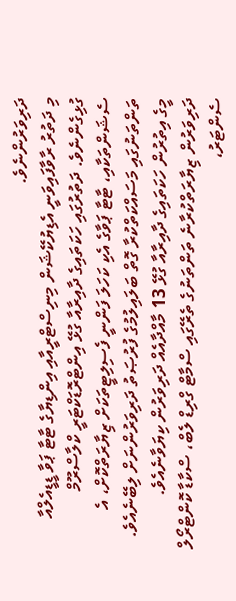ދަރިވަރުންނެވެ.
މި ދަތުރު ރާވާފައިވަނީ އެޑިޔުކޭޝަން މިނިސްޓްރީއާއި އިންޑިޔާގެ ޓާޓާ ޕަވާ ޑީޑީއެލްއާ ގުޅިގެންނެވެ. ދަތުރުގައި ހަކަތައިގެ ދާއިރާއާ ގުޅޭ އިންޓްރޮޑަކްޓަރީ ކްލާސްރޫމް ސެޝަންތަކާއި، ޓާޓާ ޕަވާގެ އެކި ކަހަލަ ފަންނީ ފެސިލިޓީތަކަށް ޒިޔާރަތްކޮށް، އެ ތަންތަނުގައި މަސައްކަތްކުރާ ގޮތް ބަލައިލުމުގެ ފުރުޞަތު ދަރިވަރުންނަށް ލިބޭނެއެވެ. މީގެ އިތުރުން ހަކަތައިގެ ދާއިރާއާ ގުޅޭ 13 މާއްދާއެއް ދަރިވަރުން ކިޔަވާނެއެވެ.
ދަރިވަރުން ޒިޔާރަތްކުރާނެ ތަންތަނުގެ ތެރޭގައި ސްމާޓް ގްރިޑް ލެބް، ސްކާޑާ ކޮންޓްރޯލް ސެންޓަރު،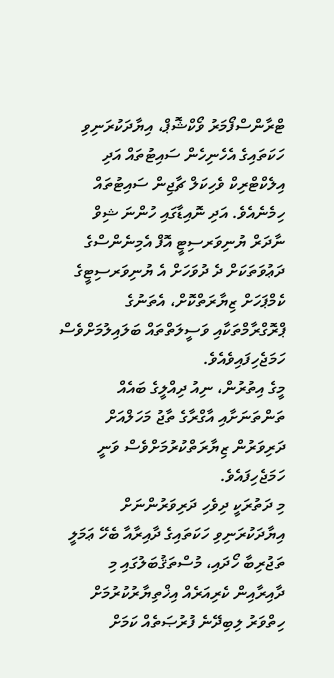ޓްރާންސްފޯމަރު ވޯކްޝޮޕް، އިޔާދަކުރަނިވި ހަކަތައިގެ އެހެނިހެން ސައިޓުތައް އަދި އިލެކްޓްރިކް ވެހިކަލް ޗާޖިން ސައިޓުތައް ހިމެނެއެވެ. އަދި ނޮއިޑާގައި ހުންނަ ޝިވް ނާދަރް ޔުނިވަރސިޓީ އޮފް އެމިނެންސްގެ ދަޢުވަތަކަށް ދެ ދުވަހަށް އެ ޔުނިވަރސިޓީގެ ކެމްޕަހަށް ޒިޔާރަތްކޮށް، އެތަނުގެ ޕްރޮގްރާމްތަކާއި ވަސީލަތްތައް ބަލައިލުމަށްވެސް ހަމަޖެހިފައިވެއެވެ.
މީގެ އިތުރުން، ނިއު ދިއްލީގެ ބައެއް ތަންތަނަށާއި އާގްރާގެ ތާޖު މަހަލްއަށް ދަރިވަރުން ޒިޔާރަތްކުރުމަށްވެސް ވަނީ ހަމަޖެހިފައެވެ.
މި ދަތުރަކީ ދިވެހި ދަރިވަރުންނަށް އިޔާދަކުރަނިވި ހަކަތައިގެ ދާއިރާއާ ބެހޭ ޢަމަލީ ތަޖުރިބާ ހޯދައި، މުސްތަޤުބަލުގައި މި ދާއިރާއިން ކެރިއަރެއް އިޚްތިޔާރުކުރުމަށް ހިތްވަރު ލިބިދޭނެ ފުރުޞަތެއް ކަމަށް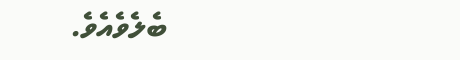ބެލެވެއެވެ.